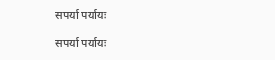सपर्या पर्यायः

सपर्या पर्यायः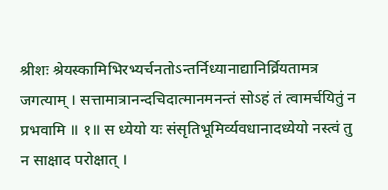श्रीशः श्रेयस्कामिभिरभ्यर्चनतोऽन्तर्निध्यानाद्यानिर्व्रियतामत्र जगत्याम् । सत्तामात्रानन्दचिदात्मानमनन्तं सोऽहं तं त्वामर्चयितुं न प्रभवामि ॥ १॥ स ध्येयो यः संसृतिभूमिर्व्यवधानादध्येयो नस्त्वं तु न साक्षाद परोक्षात् ।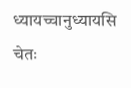ध्यायच्चानुध्यायसि चेतः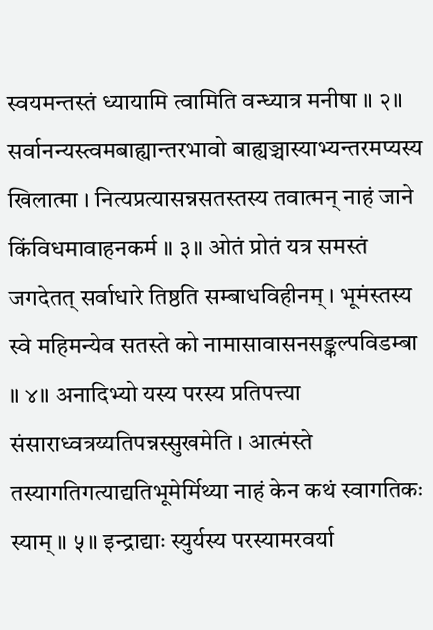स्वयमन्तस्तं ध्यायामि त्वामिति वन्ध्यात्र मनीषा ॥ २॥ सर्वानन्यस्त्वमबाह्यान्तरभावो बाह्यञ्चास्याभ्यन्तरमप्यस्य खिलात्मा । नित्यप्रत्यासन्नसतस्तस्य तवात्मन् नाहं जाने किंविधमावाहनकर्म ॥ ३॥ ओतं प्रोतं यत्र समस्तं जगदेतत् सर्वाधारे तिष्ठति सम्बाधविहीनम् । भूमंस्तस्य स्वे महिमन्येव सतस्ते को नामासावासनसङ्कल्पविडम्बा ॥ ४॥ अनादिभ्यो यस्य परस्य प्रतिपत्त्या संसाराध्वत्रय्यतिपन्नस्सुखमेति । आत्मंस्ते तस्यागतिगत्याद्यतिभूमेर्मिथ्या नाहं केन कथं स्वागतिकः स्याम् ॥ ५॥ इन्द्राद्याः स्युर्यस्य परस्यामरवर्या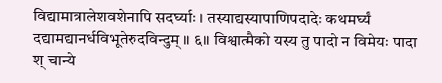विद्यामात्रालेशवशेनापि सदर्घ्याः । तस्याद्यस्यापाणिपदादेः कथमर्घ्यं दद्यामद्यानर्धविभूतेरुदविन्दुम् ॥ ६॥ विश्वात्मैको यस्य तु पादो न विमेयः पादा श् चान्ये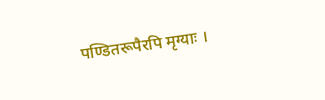पण्डितरूपैरपि मृग्याः ।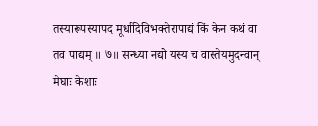तस्यारूपस्यापद मूर्धादिविभक्तेरापाद्यं किं केन कथं वा तव पाद्यम् ॥ ७॥ सन्ध्या नद्यो यस्य च वास्तेयमुदन्वान् मेघाः केशाः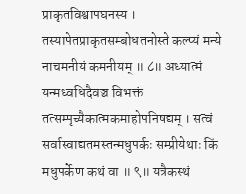प्राकृतविश्वापघनस्य । तस्यापेतप्राकृतसम्बोधतनोस्ते कल्प्यं मन्ये नाचमनीयं कमनीयम् ॥ ८॥ अध्यात्मं यन्मध्वधिदैवञ्च विभक्तं तत्सम्पृच्यैकात्मकमाहोपनिषद्यम् । सत्वं सर्वास्वाद्यतमस्तन्मधुपर्कः सम्प्रीयेथाः किं मधुपर्केण कथं वा ॥ ९॥ यत्रैकस्थं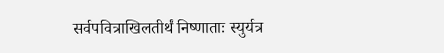सर्वपवित्राखिलतीर्थं निष्णाताः स्युर्यत्र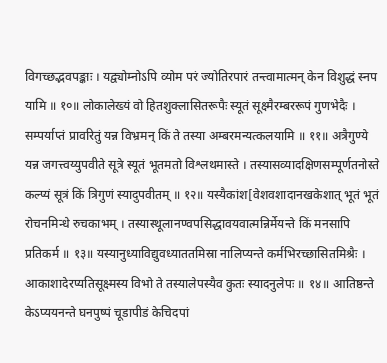विगच्छद्भवपङ्काः । यद्व्योम्नोऽपि व्योम परं ज्योतिरपारं तन्त्वामात्मन् केन विशुद्धं स्नप यामि ॥ १०॥ लोकालेख्यं वो हितशुक्लासितरूपैः स्यूतं सूक्ष्मैरम्बररूपं गुणभेदैः । सम्पर्याप्तं प्रावरितुं यन्न विभ्रमन् किं ते तस्या अम्बरमन्यत्कलयामि ॥ ११॥ अत्रैगुण्ये यन्न जगत्त्वय्युपवीते सूत्रे स्यूतं भूतमतो विश्लथमास्ते । तस्यासव्यादक्षिणसम्पूर्णतनोस्ते कल्प्यं सूत्रं किं त्रिगुणं स्यादुपवीतम् ॥ १२॥ यस्यैकांश[वेशवशादानखकेशात् भूतं भूतं रोचनमिन्धे रुचकाभम् । तस्यास्थूलानण्वपसिद्धावयवात्मन्निर्मेयन्ते किं मनसापि प्रतिकर्म ॥ १३॥ यस्यानुध्याविद्युवध्याततमिस्रा नालिप्यन्ते कर्मभिरच्छासितमिश्रैः । आकाशादेरप्यतिसूक्ष्मस्य विभो ते तस्यालेपस्यैव कुतः स्यादनुलेपः ॥ १४॥ आतिष्ठन्ते केऽप्ययनन्ते घनपुष्पं चूडापीडं केचिदपां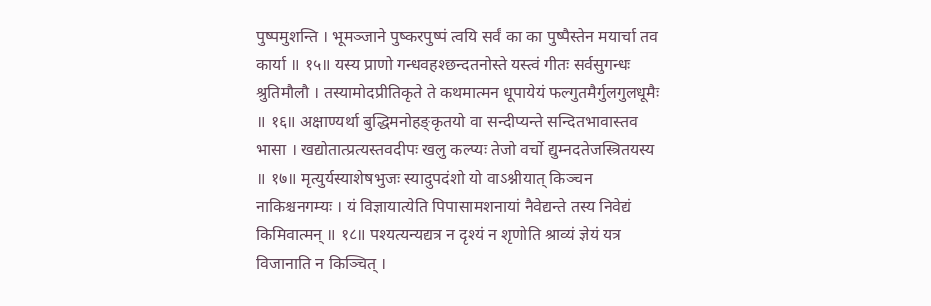पुष्पमुशन्ति । भूमञ्जाने पुष्करपुष्पं त्वयि सर्वं का का पुष्पैस्तेन मयार्चा तव कार्या ॥ १५॥ यस्य प्राणो गन्धवहश्छन्दतनोस्ते यस्त्वं गीतः सर्वसुगन्धः श्रुतिमौलौ । तस्यामोदप्रीतिकृते ते कथमात्मन धूपायेयं फल्गुतमैर्गुलगुलधूमैः ॥ १६॥ अक्षाण्यर्था बुद्धिमनोहङ्कृतयो वा सन्दीप्यन्ते सन्दितभावास्तव भासा । खद्योतात्प्रत्यस्तवदीपः खलु कल्प्यः तेजो वर्चो द्युम्नदतेजस्त्रितयस्य ॥ १७॥ मृत्युर्यस्याशेषभुजः स्यादुपदंशो यो वाऽश्नीयात् किञ्चन नाकिश्चनगम्यः । यं विज्ञायात्येति पिपासामशनायां नैवेद्यन्ते तस्य निवेद्यं किमिवात्मन् ॥ १८॥ पश्यत्यन्यद्यत्र न दृश्यं न श‍ृणोति श्राव्यं ज्ञेयं यत्र विजानाति न किञ्चित् ।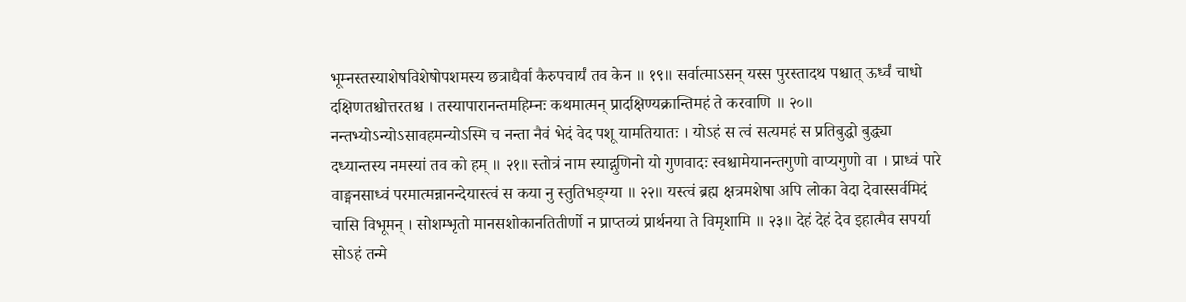भूम्नस्तस्याशेषविशेषोपशमस्य छत्राद्यैर्वा कैरुपचार्यं तव केन ॥ १९॥ सर्वात्माऽसन् यस्स पुरस्तादथ पश्चात् ऊर्ध्वं चाधो दक्षिणतश्चोत्तरतश्च । तस्यापारानन्तमहिम्नः कथमात्मन् प्रादक्षिण्यक्रान्तिमहं ते करवाणि ॥ २०॥ नन्तभ्योऽन्योऽसावहमन्योऽस्मि च नन्ता नैवं भेदं वेद पशू यामतियातः । योऽहं स त्वं सत्यमहं स प्रतिबुद्धो बुद्ध्या दध्यान्तस्य नमस्यां तव को हम् ॥ २१॥ स्तोत्रं नाम स्याद्गुणिनो यो गुणवादः स्वश्चामेयानन्तगुणो वाप्यगुणो वा । प्राध्वं पारे वाङ्मनसाध्वं परमात्मन्नानन्देयास्त्वं स कया नु स्तुतिभङ्ग्या ॥ २२॥ यस्त्वं ब्रह्म क्षत्रमशेषा अपि लोका वेदा देवास्सर्वमिदं चासि विभूमन् । सोशम्भृतो मानसशोकानतितीर्णो न प्राप्तव्यं प्रार्थनया ते विमृशामि ॥ २३॥ देहं देहं देव इहात्मैव सपर्या सोऽहं तन्मे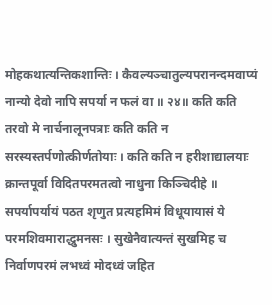मोहकथात्यन्तिकशान्तिः । कैवल्यञ्चातुल्यपरानन्दमवाप्यं नान्यो देवो नापि सपर्या न फलं वा ॥ २४॥ कति कति तरवो मे नार्चनालूनपत्राः कति कति न सरस्यस्तर्पणोत्कीर्णतोयाः । कति कति न हरीशाद्यालयाः क्रान्तपूर्वा विदितपरमतत्वो नाधुना किञ्चिदीहे ॥ सपर्यापर्यायं पठत श‍ृणुत प्रत्यहमिमं विधूयायासं ये परमशिवमाराद्धुमनसः । सुखेनैवात्यन्तं सुखमिह च निर्वाणपरमं लभध्वं मोदध्वं जहित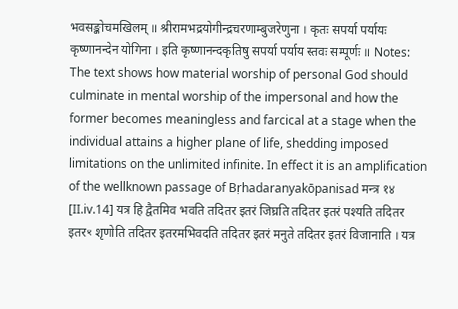भवसङ्कोचमखिलम् ॥ श्रीरामभद्रयोगीन्द्रचरणाम्बुजरेणुना । कृतः सपर्या पर्यायः कृष्णानन्देन योगिना । इति कृष्णानन्दकृतिषु सपर्या पर्याय स्तवः सम्पूर्णः ॥ Notes: The text shows how material worship of personal God should culminate in mental worship of the impersonal and how the former becomes meaningless and farcical at a stage when the individual attains a higher plane of life, shedding imposed limitations on the unlimited infinite. In effect it is an amplification of the wellknown passage of Bṛhadaranyakōpanisad मन्त्र १४ [II.iv.14] यत्र हि द्वैतमिव भवति तदितर इतरं जिघ्रति तदितर इतरं पश्यति तदितर इतरꣳ श‍ृणोति तदितर इतरमभिवदति तदितर इतरं मनुते तदितर इतरं विजानाति । यत्र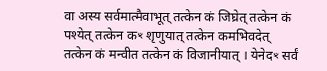वा अस्य सर्वमात्मैवाभूत् तत्केन कं जिघ्रेत् तत्केन कं पश्येत् तत्केन कꣳ श‍ृणुयात् तत्केन कमभिवदेत् तत्केन कं मन्वीत तत्केन कं विजानीयात् । येनेदꣳ सर्वं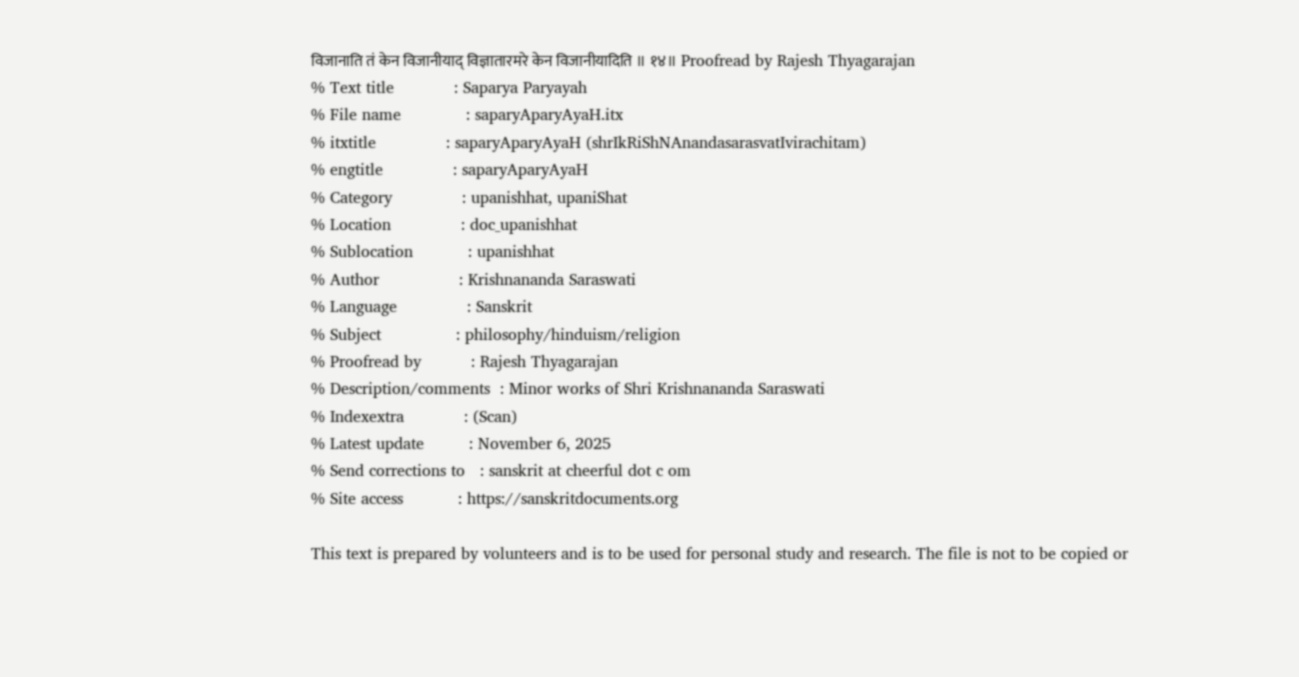विजानाति तं केन विजानीयाद् विज्ञातारमरे केन विजानीयादिति ॥ १४॥ Proofread by Rajesh Thyagarajan
% Text title            : Saparya Paryayah
% File name             : saparyAparyAyaH.itx
% itxtitle              : saparyAparyAyaH (shrIkRiShNAnandasarasvatIvirachitam)
% engtitle              : saparyAparyAyaH
% Category              : upanishhat, upaniShat
% Location              : doc_upanishhat
% Sublocation           : upanishhat
% Author                : Krishnananda Saraswati
% Language              : Sanskrit
% Subject               : philosophy/hinduism/religion
% Proofread by          : Rajesh Thyagarajan
% Description/comments  : Minor works of Shri Krishnananda Saraswati
% Indexextra            : (Scan)
% Latest update         : November 6, 2025
% Send corrections to   : sanskrit at cheerful dot c om
% Site access           : https://sanskritdocuments.org

This text is prepared by volunteers and is to be used for personal study and research. The file is not to be copied or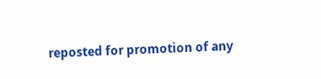reposted for promotion of any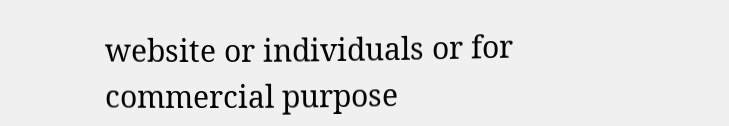website or individuals or for commercial purpose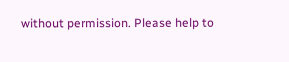without permission. Please help to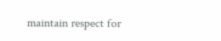maintain respect for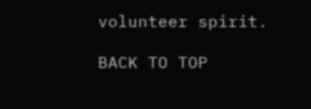volunteer spirit.

BACK TO TOP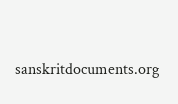sanskritdocuments.org